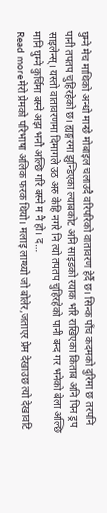घुम्ने मेच माथिको अन्धो मान्छे मोबाइल चलाउदै वरिपरिको वातावरण हेर्दै छ। सिन्क पाँच कदमको दुरिमा छ तरपनि पानी तपतप चुहिरहेको छ। ह्यङ्गरमा झुन्डिएका ल्याबकोट अनि साइडको रयाक भरि राखिएका किताब अनि पिन ड्रप साइलेन्स्। यस्तो वातावरणमा दिमागले उठ अरु केहि नगरे नि त्यो तपतप चुहिरहेको पानी बन्द गर भनेको बेला अल्छि मानि घुम्ने कुर्चिमा बस्ने अझ भनौ अल्छि गरि बस्ने म नै हो। द…
Read moreमेरो प्रेमको परिभाषा अलिक फरक थियो। मलाइ लाग्थ्यो जो बोलेर,जताएर प्रेम देखाउछ त्यो देखावटि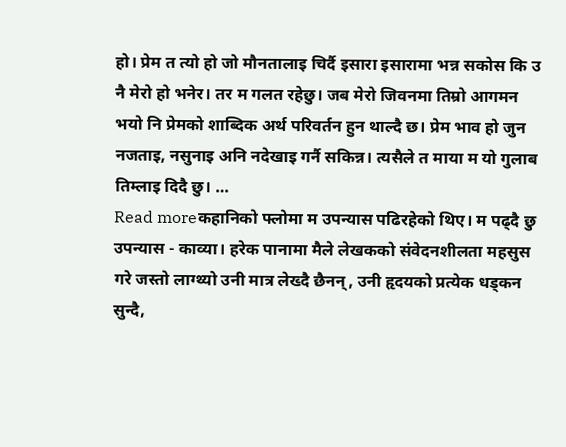हो। प्रेम त त्यो हो जो मौनतालाइ चिर्दै इसारा इसारामा भन्न सकोस कि उ नै मेरो हो भनेर। तर म गलत रहेछु। जब मेरो जिवनमा तिम्रो आगमन भयो नि प्रेमको शाब्दिक अर्थ परिवर्तन हुन थाल्दै छ। प्रेम भाव हो जुन नजताइ, नसुनाइ अनि नदेखाइ गर्नै सकिन्न। त्यसैले त माया म यो गुलाब तिम्लाइ दिदै छु। …
Read moreकहानिको फ्लोमा म उपन्यास पढिरहेको थिए। म पढ्दै छु उपन्यास - काव्या। हरेक पानामा मैले लेखकको संवेदनशीलता महसुस गरे जस्तो लाग्थ्यो उनी मात्र लेख्दै छैनन्, उनी हृदयको प्रत्येक धड्कन सुन्दै,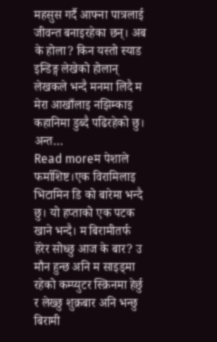महसुस गर्दै आफ्ना पात्रलाई जीवन्त बनाइरहेका छन्। अब के होला? किन यस्तो स्याड इन्डिङ्ग लेखेको होलान् लेखकले भन्दै मनमा लिदै म मेरा आखाँलाइ नझिम्काइ कहानिमा डुब्दै पढिरहेको छु। अन्त…
Read moreम पेशाले फर्माशिष्ट।एक विरामिलाइ भिटामिन डि को बारेमा भन्दै छु। यो हप्ताको एक पटक खाने भन्दै। म बिरामीतर्फ हेरेर सोध्छु आज के बार? उ मौन हुन्छ अनि म साइड्मा रहेको कम्प्युटर स्क्रिनमा हेर्छु र लेख्छु शुक्रबार अनि भन्छु बिरामी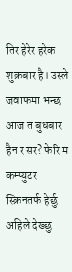तिर हेरेर हरेक शुक्रबार है। उस्ले जवाफमा भन्छ आज त बुधबार हैन र सर? फेरि म कम्प्युटर स्क्रिनतर्फ हेर्छु अहिले देख्छु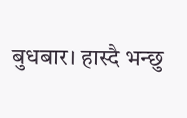बुधबार। हास्दै भन्छु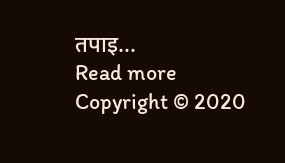तपाइ…
Read more
Copyright © 2020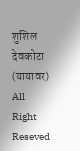शुशिल देवकोटा (यायावर) All Right Reseved